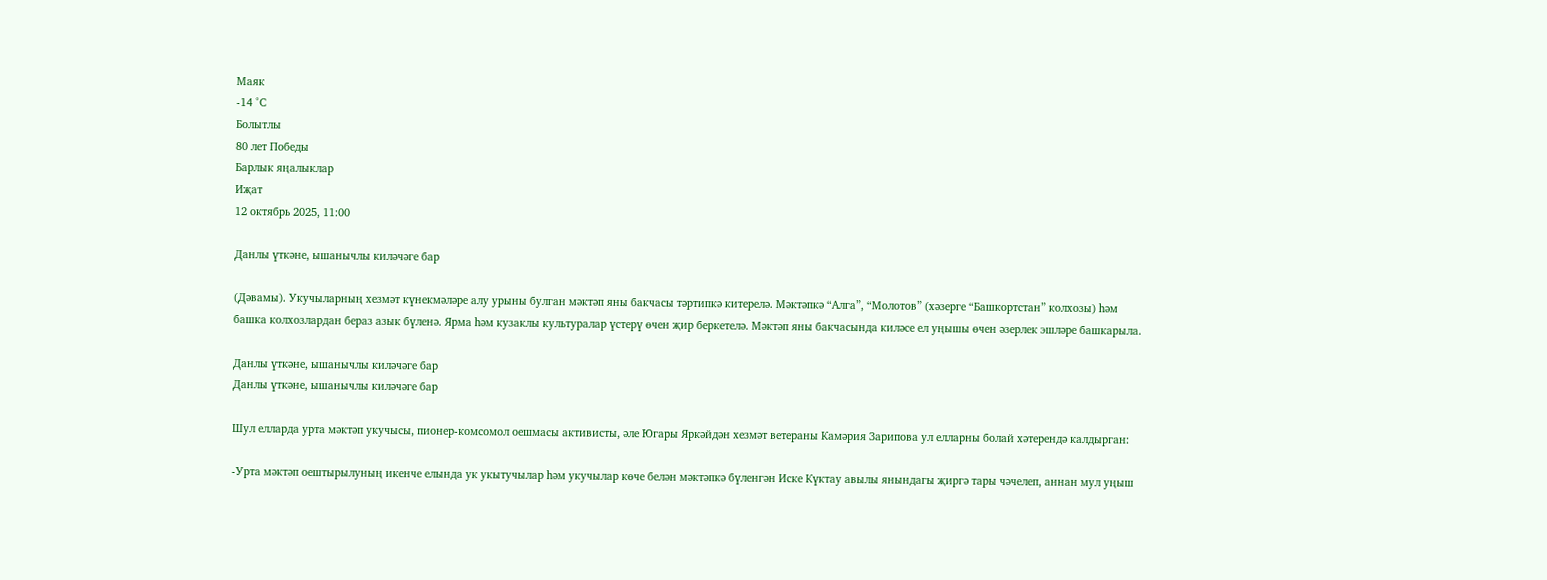Маяк
-14 °С
Болытлы
80 лет Победы
Барлык яңалыклар
Иҗат
12 октябрь 2025, 11:00

Данлы үткәне, ышанычлы киләчәге бар

(Дәвамы). Укучыларның хезмәт күнекмәләре алу урыны булган мәктәп яны бакчасы тәртипкә китерелә. Мәктәпкә “Алга”, “Молотов” (хәзерге “Башкортстан” колхозы) һәм башка колхозлардан бераз азык бүленә. Ярма һәм кузаклы культуралар үстерү өчен җир беркетелә. Мәктәп яны бакчасында киләсе ел уңышы өчен әзерлек эшләре башкарыла.

Данлы үткәне, ышанычлы киләчәге бар
Данлы үткәне, ышанычлы киләчәге бар

Шул елларда урта мәктәп укучысы, пионер-комсомол оешмасы активисты, әле Югары Яркәйдән хезмәт ветераны Камәрия Зарипова ул елларны болай хәтерендә калдырган:

-Урта мәктәп оештырылуның икенче елында ук укытучылар һәм укучылар көче белән мәктәпкә бүленгән Иске Күктау авылы янындагы җиргә тары чәчелеп, аннан мул уңыш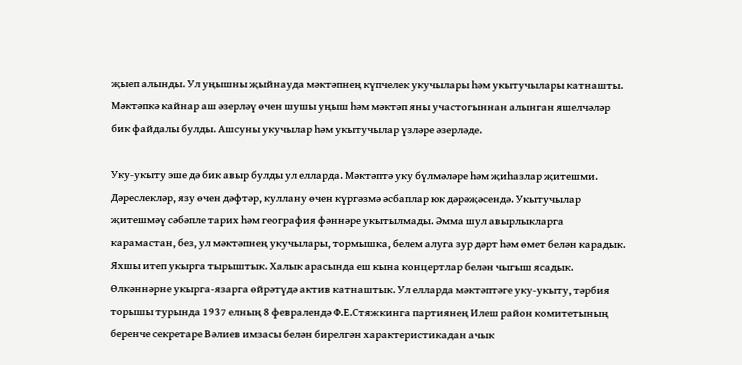җыеп алынды. Ул уңышны җыйнауда мәктәпнең күпчелек укучылары һәм укытучылары катнашты. Мәктәпкә кайнар аш әзерләү өчен шушы уңыш һәм мәктәп яны участогыннан алынган яшелчәләр бик файдалы булды. Ашсуны укучылар һәм укытучылар үзләре әзерләде.

Уку-укыту эше дә бик авыр булды ул елларда. Мәктәптә уку бүлмәләре һәм җиһазлар җитешми. Дәреслекләр, язу өчен дәфтәр, куллану өчен күргәзмә әсбаплар юк дәрәҗәсендә. Укытучылар җитешмәү сәбәпле тарих һәм география фәннәре укытылмады. Әмма шул авырлыкларга карамастан, без, ул мәктәпнең укучылары, тормышка, белем алуга зур дәрт һәм өмет белән карадык. Яхшы итеп укырга тырыштык. Халык арасында еш кына концертлар белән чыгыш ясадык. Өлкәннәрне укырга-язарга өйрәтүдә актив катнаштык. Ул елларда мәктәптәге уку-укыту, тәрбия торышы турында 1937 елның 8 февралендә Ф.Е.Стяжкинга партиянең Илеш район комитетының беренче секретаре Вәлиев имзасы белән бирелгән характеристикадан ачык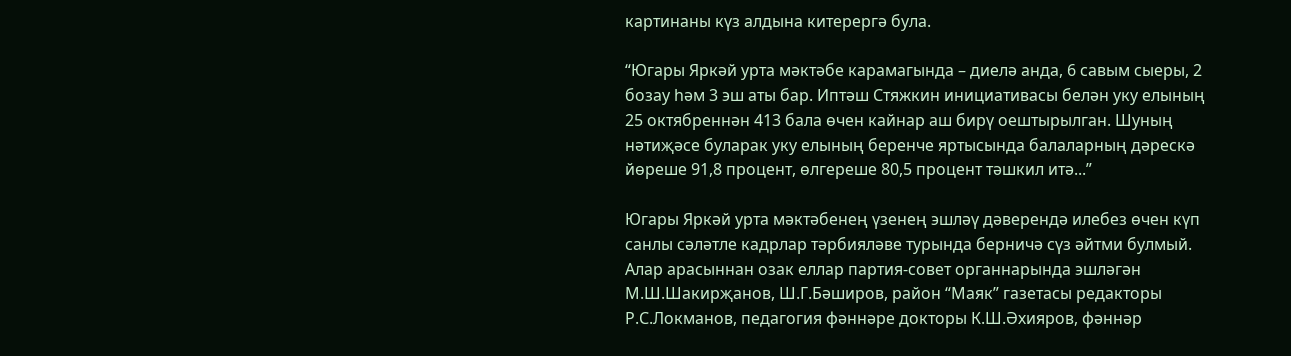картинаны күз алдына китерергә була.

“Югары Яркәй урта мәктәбе карамагында – диелә анда, 6 савым сыеры, 2 бозау һәм 3 эш аты бар. Иптәш Стяжкин инициативасы белән уку елының 25 октябреннән 413 бала өчен кайнар аш бирү оештырылган. Шуның нәтиҗәсе буларак уку елының беренче яртысында балаларның дәрескә йөреше 91,8 процент, өлгереше 80,5 процент тәшкил итә...”

Югары Яркәй урта мәктәбенең үзенең эшләү дәверендә илебез өчен күп санлы сәләтле кадрлар тәрбияләве турында берничә сүз әйтми булмый. Алар арасыннан озак еллар партия-совет органнарында эшләгән М.Ш.Шакирҗанов, Ш.Г.Бәширов, район “Маяк” газетасы редакторы Р.С.Локманов, педагогия фәннәре докторы К.Ш.Әхияров, фәннәр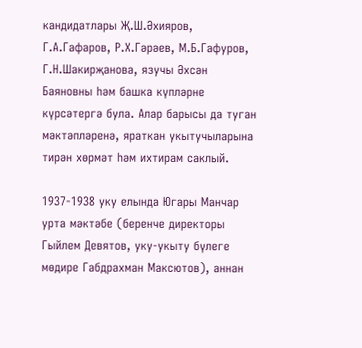кандидатлары Җ.Ш.Әхияров, Г.А.Гафаров, Р.Х.Гәрәев, М.Б.Гафуров, Г.Н.Шакирҗанова, язучы Әхсән Баяновны һәм башка күпләрне күрсәтергә була. Алар барысы да туган мәктәпләренә, яраткан укытучыларына тирән хөрмәт һәм ихтирам саклый.

1937-1938 уку елында Югары Манчар урта мәктәбе (беренче директоры Гыйлем Девятов, уку-укыту бүлеге мөдире Габдрахман Максютов), аннан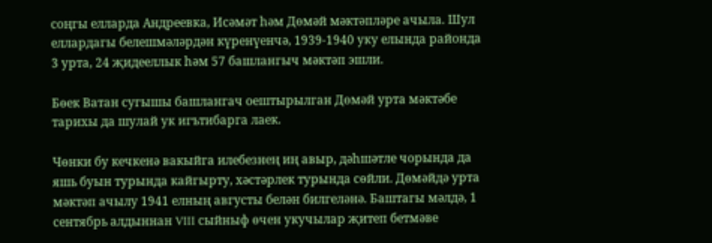соңгы елларда Андреевка, Исәмәт һәм Дөмәй мәктәпләре ачыла. Шул еллардагы белешмәләрдән күренүенчә, 1939-1940 уку елында районда 3 урта, 24 җидееллык һәм 57 башлангыч мәктәп эшли.

Бөек Ватан сугышы башлангач оештырылган Дөмәй урта мәктәбе тарихы да шулай ук игътибарга лаек.

Чөнки бу кечкенә вакыйга илебезнең иң авыр, дәһшәтле чорында да яшь буын турында кайгырту, хәстәрлек турында сөйли. Дөмәйдә урта мәктәп ачылу 1941 елның августы белән билгеләнә. Баштагы мәлдә, 1 сентябрь алдыннан VIII сыйныф өчен укучылар җитеп бетмәве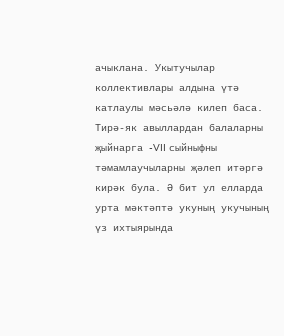ачыклана. Укытучылар коллективлары алдына үтә катлаулы мәсьәлә килеп баса. Тирә-як авыллардан балаларны җыйнарга -VII сыйныфны тәмамлаучыларны җәлеп итәргә кирәк була. Ә бит ул елларда урта мәктәптә укуның укучының үз ихтыярында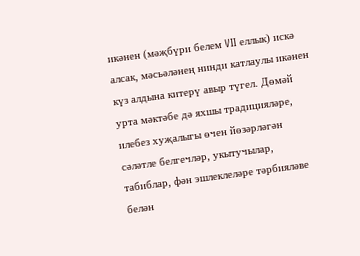икәнен (мәҗбүри белем VII еллык) искә алсак, мәсьәләнең нинди катлаулы икәнен күз алдына китерү авыр түгел. Дөмәй урта мәктәбе дә яхшы традицияләре, илебез хуҗалыгы өчен йөзәрләгән сәләтле белгечләр, укытучылар, табиблар, фән эшлеклеләре тәрбияләве белән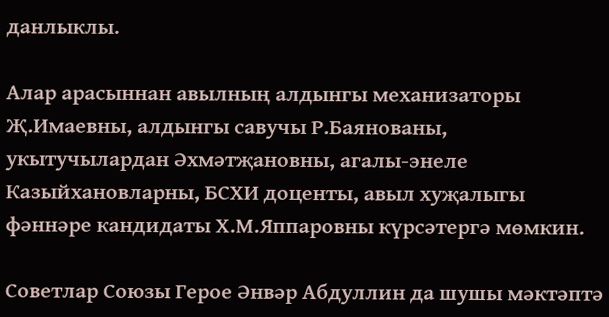данлыклы.

Алар арасыннан авылның алдынгы механизаторы Җ.Имаевны, алдынгы савучы Р.Баянованы, укытучылардан Әхмәтҗановны, агалы-энеле Казыйхановларны, БСХИ доценты, авыл хуҗалыгы фәннәре кандидаты Х.М.Яппаровны күрсәтергә мөмкин.

Советлар Союзы Герое Әнвәр Абдуллин да шушы мәктәптә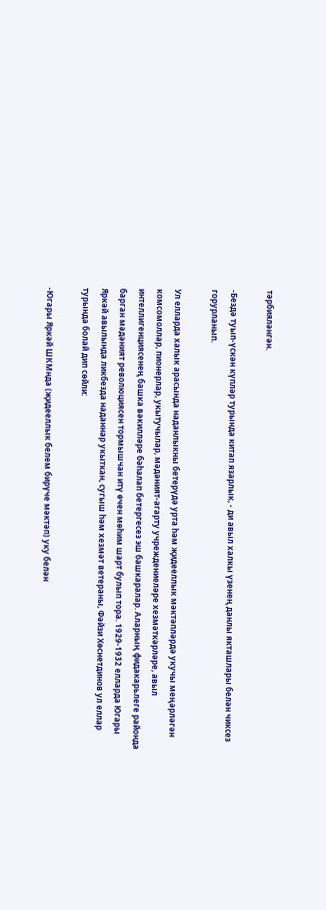тәрбияләнгән.

-Бездә туып-үскән күпләр турында китап язарлык, - ди авыл халкы үзенең данлы якташлары белән чиксез горурланып.

Ул елларда халык арасында наданлыкны бетерүдә урта һәм җидееллык мәктәпләрдә укучы меңәрләгән комсомоллар, пионерлар, укытучылар, мәдәният-агарту учреждениеләре хезмәткәрләре, авыл интеллигенциясенең башка вәкилләре бәһалап бетергесез эш башкаралар. Аларның фидакарьлеге районда барган мәдәният революциясен тормышчан итү өчен мөһим шарт булып тора. 1929-1932 елларда Югары Яркәй авылында ликбезда наданнар укыткан, сугыш һәм хезмәт ветераны, Фәйзи Хөснетдинов ул еллар турында болай дип сөйли:

-Югары Яркәй ШКМнда (җидееллык белем бирүче мәктәп) уку белән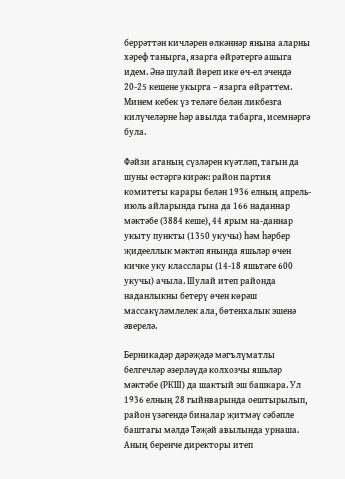беррәттән кичләрен өлкәннәр янына аларны хәреф танырга, язарга өйрәтергә ашыга идем. Әнә шулай йөреп ике өч-ел эчендә 20-25 кешене укырга – язарга өйрәттем. Минем кебек үз теләге белән ликбезга килүчеләрне һәр авылда табарга, исемнәргә була.

Фәйзи аганың сүзләрен күәтләп, тагын да шуны өстәргә кирәк: район партия комитеты карары белән 1936 елның апрель-июль айларында гына да 166 наданнар мәктәбе (3884 кеше), 44 ярым на-даннар укыту пункты (1350 укучы) һәм һәрбер җидееллык мәктәп янында яшьләр өчен кичке уку класслары (14-18 яшьтәге 600 укучы) ачыла. Шулай итеп районда наданлыкны бетерү өчен көрәш массакүләмлелек ала, бөтенхалык эшенә әверелә.

Берникадәр дәрәҗәдә мәгълүматлы белгечләр әзерләүдә колхозчы яшьләр мәктәбе (РКШ) да шактый эш башкара. Ул 1936 елның 28 гыйнварында оештырылып, район үзәгендә биналар җитмәү сәбәпле баштагы мәлдә Тәҗәй авылында урнаша. Аның беренче директоры итеп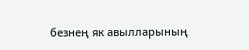безнең як авылларының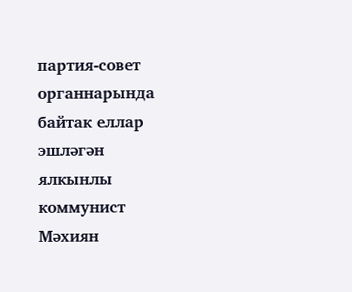партия-совет органнарында байтак еллар эшләгән ялкынлы коммунист Мәхиян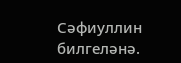Сәфиуллин билгеләнә.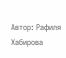Автор: Рафиля Хабирова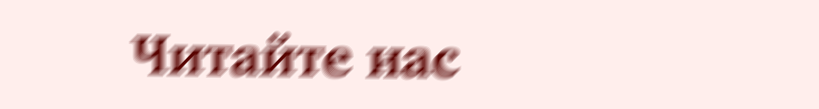Читайте нас